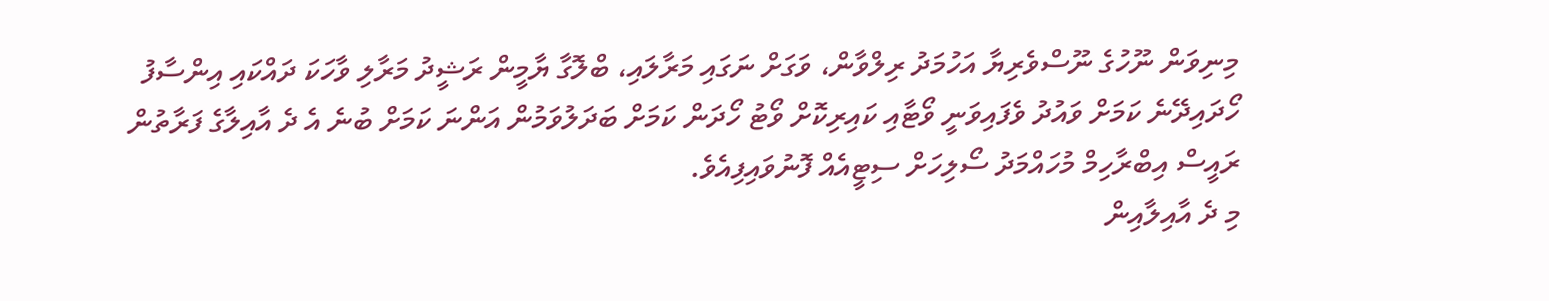މިނިވަން ނޫހުގެ ނޫސްވެރިޔާ އަހުމަދު ރިލްވާން، ވަގަށް ނަގައި މަރާލައި، ބްލޮގާ ޔާމީން ރަޝީދު މަރާލި ވާހަކަ ދައްކައި އިންސާފު ހޯދައިދޭނެ ކަމަށް ވައުދު ވެފައިވަނީ ވޯޓާއި ކައިރިކޮށް ވޯޓު ހޯދަން ކަމަށް ބަދަލުވަމުން އަންނަ ކަމަށް ބުނެ އެ ދެ އާއިލާގެ ފަރާތުން ރައީސް އިބްރާހިމް މުހައްމަދު ސޯލިހަށް ސިޓީއެއް ފޮނުވައިފިއެވެ.
މި ދެ އާއިލާއިން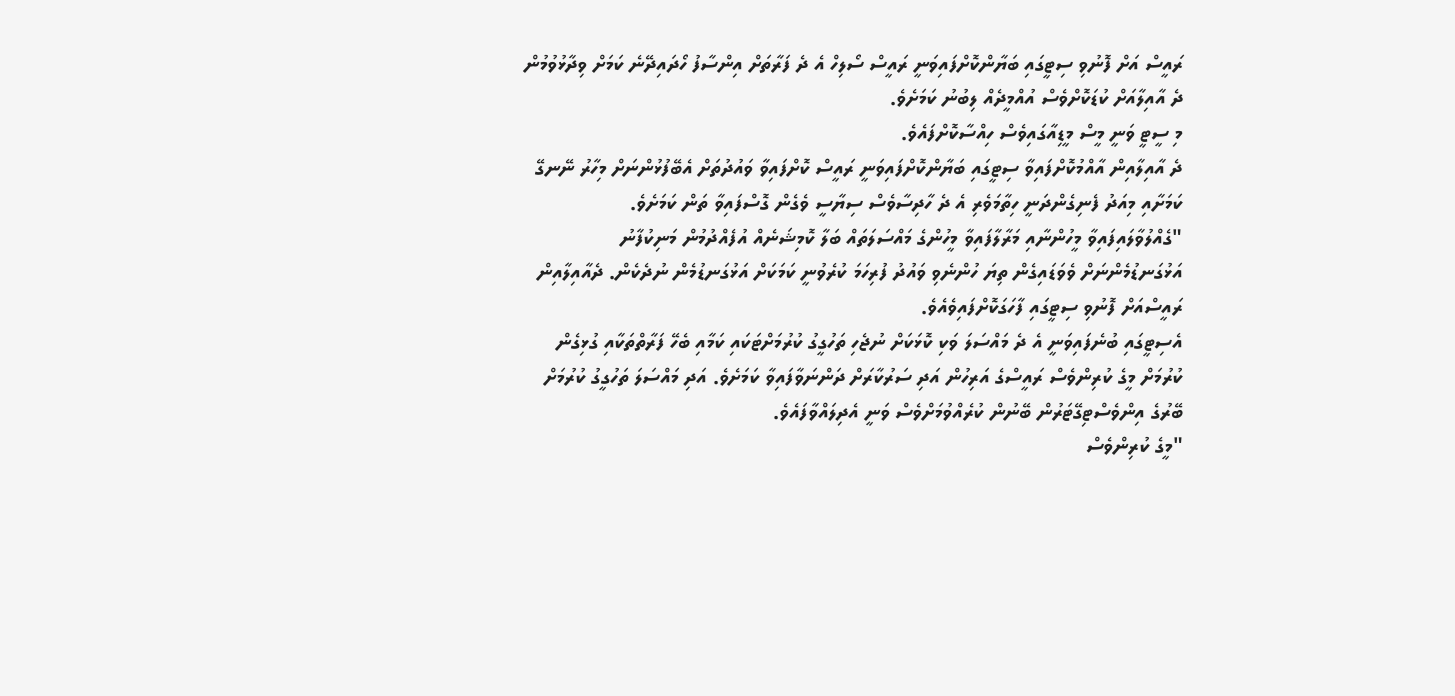ރައީސް އަށް ފޮނުވި ސިޓީގައި ބަޔާންކޮށްފައިވަނީ ރައީސް ސޯލިހް އެ ދެ ފަރާތަށް އިންސާފު ހޯދައިދޭނެ ކަމަށް ވިދާޅުވުމުން ދެ އާއިލާއަށް ކުޑަކޮށްވެސް އުއްމީދެއް ލިބުނު ކަމަށެވެ.
މި ސީޓީ ވަނީ މީސް މީޑިއާގައިވެސް ހިއްސާކޮށްފައެވެ.
ދެ އާއިލާއިން އާއްމުކޮށްފައިވާ ސިޓީގައި ބަޔާންކޮށްފައިވަނީ ރައީސް ކޮށްފައިވާ ވައުދުތަށް އެބޭފުޅުންނަށް މިހާރު ނޭނގޭ ކަމަށާއި މިއަދު ފެނިގެންދަނީ ހިތާމަވެރި އެ ދެ ހާދިސާވެސް ސިޔާސީ ވެގެން ގޮސްފައިވާ ތަން ކަމަށެވެ.
"ގެއްލުވާލައިފައިވާ މީހުންނާއި މަރާލާފައިވާ މީހުންގެ މައްސަލަތައް ބަލާ ކޮމިޝަނެއް އުފެއްދުމުން މަނިކުފާނު އަޅުގަނޑުމެންނަށް ވެވަޑައިގެން ތިޔަ ހުންނެވި ވައުދު ފުރިހަމަ ކުރެވުނީ ކަމަކަށް އަޅުގަނޑުމެން ނުދެކެން. ދެއާއިލާއިން ރައީސްއަށް ފޮނުވި ސިޓީގައި ފާހަގަކޮށްފައިވެއެވެ.
އެސިޓީގައި ބުނެފައިވަނީ އެ ދެ މައްސަލަ ވަކި ކޮޅަކަށް ނުޖެހި ތަހުގީގު ކުރުމަށްޓަކައި ކަމާއި ބެހޭ ފަރާތްތަކާއި ގުޅިގެން ކުރުމަށް މީގެ ކުރިންވެސް ރައީސްގެ އަރިހުން އަދި ސަރުކާރަށް ދަންނަވާފައިވާ ކަމަށެވެ. އަދި މައްސަލަ ތަހުގީގު ކުރުމަށް ބޭރުގެ އިންވެސްޓިގޭޓަރުން ބޭނުން ކުރެއްވުމަށްވެސް ވަނީ އެދިލައްވާފައެވެ.
"މީގެ ކުރިންވެސް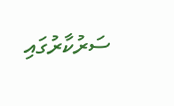ސަރުކާރުގައި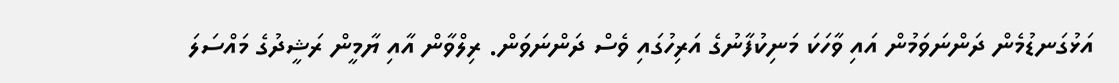އަޅުގަނޑުމެން ދަންނަވަމުން އައި ވާހަކަ މަނިކުފާނުގެ އަރިހުގައި ވެސް ދަންނަވަން. ރިލްވާން އާއި ޔާމީން ރަޝީދުގެ މައްސަލަ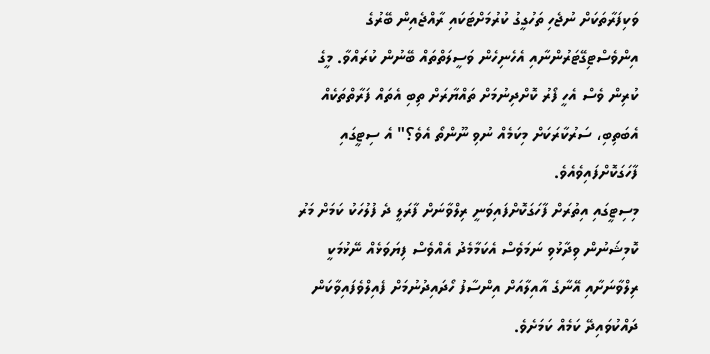ވަކިފަރާތަކަށް ނުޖެހި ތަހުގީގު ކުރުމަށްޓަކައި ރާއްޖެއިން ބޭރުގެ އިންވެސްޓިގޭޓަރުންނާއި އެހެނިހެން ވަސީލަތްތައް ބޭނުން ކުރައްވާ. މީގެ ކުރިން ވެސް އެހީ ފޯރު ކޮށްދިނުމަށް ތައްޔާރަށް ތިބި އެތައް ފަރާތްތަކެއް އެބަތިބި، ސަރުކާރަކަށް މިކަމެއް ނުވި ނޫންތޯ އެވެ؟" އެ ސިޓީގައި ފާހަގަކޮށްފައިވެއެވެ.
މިސިޓީގައި އިތުރަށް ފާހަގަކޮށްފައިވަނީ ރިލްވާނަށް ފާރަލީ ދެ ފުލުހަކު ކަމަށް މަރު ކޮމިޝަނުން ވިދާޅުވި ނަމަވެސް އެކަމާމެދު އެއްވެސް ފިޔަވަޅެއް ނޭޅުމަކީ ރިލްވާނަށާއި އޭނާގެ އާއިލާއަށް އިންސާފު ހޯދައިދުނުމަށް ފެއިލްވެފައިވާކަން ދައްކުވައިދޭ ކަމެއް ކަމަށެވެ.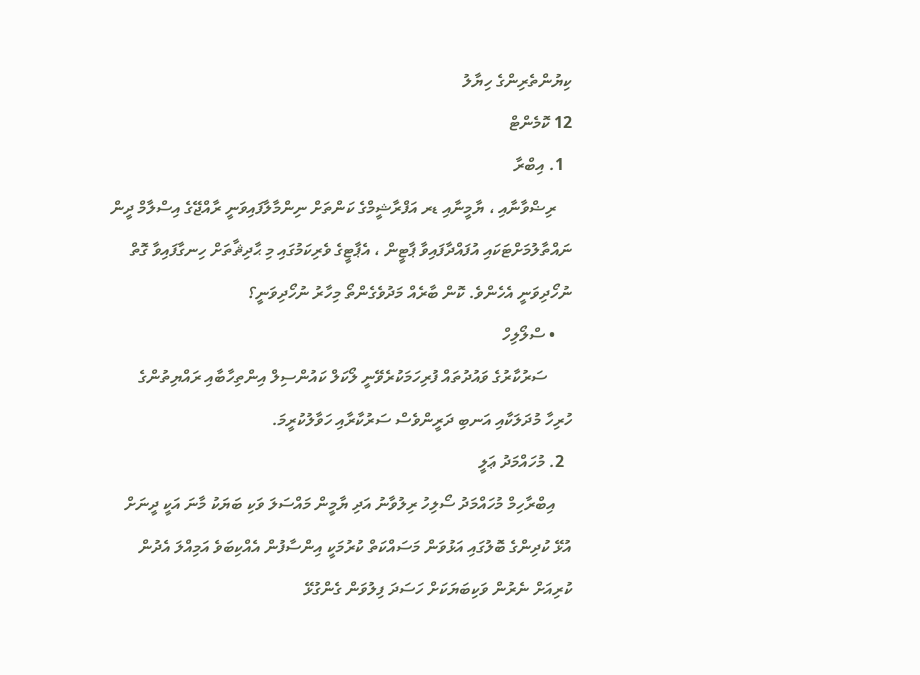ކިޔުންތެރިންގެ ހިޔާލު
12 ކޮމެންޓް
  1. އިބްރާ
    ރިޟްވާނާއި ، ޔާމީނާއި ޑރ އަފްރާޝީމްގެ ކަންތަށް ނިންމާލާފައިވަނީ ރާއްޖޭގެ އިސްލާމް ދީން ނައްތާލުމަށްޓަކައި އުފައްދާފައިވާ ޕާޓީން ، އެޕާޓީގެ ވެރިކަމުގައި މި ޙާދިޘާތަށް ހިނގާފައިވާ ގޮތް ނުހޯދިވަނީ އެހެންވެ. ކޮން ބާރެއް މަދުވެގެންތޯ މިހާރު ނުހޯދިވަނީ؟
    • ސްލޯލިހް
      ސަރުކާރުގެ ވައުދުތައް ފުރިހަމަކުރެވޭނީ ލޯކަލް ކައުންސިލް އިންތިހާބާއި ރައްޔިތުންގެ ހުރިހާ މުދަލަކާއި އަނބި ދަރީންވެސް ސަރުކާރާއި ހަވާލުކުރީމަ.
  2. މުހައްމަދު ޢަލީ
    އިބްރާހިމް މުހައްމަދު ސޯލިހު ރިލުވާނު އަދި ޔާމީން މައްސަލަ ވަކި ބަޔަކު މާނަ އަކީ ދީނަށް އުޅޭ ކުދިންގެ ބޮލުގައި އަޅުވަން މަސައްކަތް ކުރުމަކީ އިންސާފުން އެއްކިބަވެ އަމިއްލަ އެދުން ކުރިއަށް ނެރުން ވަކިބަޔަކަށް ހަސަދަ ފިލުވަން ގެންގުޅޭ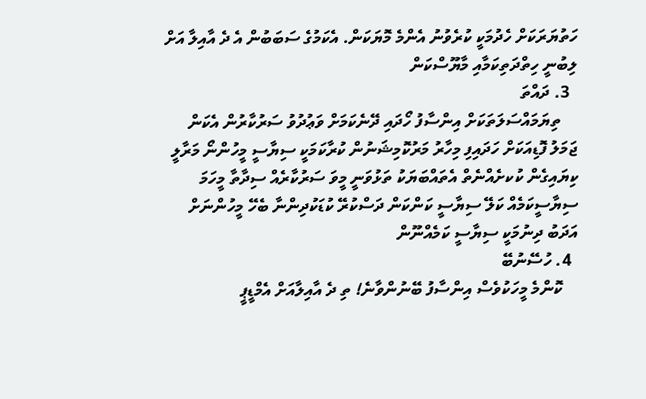ހަތުޔަރަކަށް ހެދުމަކީ ކުރެވުނު އެންމެ މޮޔަކަން. އެކަމުގެ ސަބަބުން އެ ދެ އާއިލާ އަށް ލިބުނީ ހިތްދަތިކަމާއި މާޔޫސްކަން
  3. ދައްތަ
    ތިޔަމައްސަލަތަކަށް އިންސާފު ހޯދައި ދޭނެކަމަށް ވަޢުދުވު ސަރުކާރުން އެކަން ޖަމަލު ފޮޑިއަކަށް ހަދައިފި މިހާރު މަރުކޮމިޝަނުން ކުރާކަމަކީ ސިޔާސީ މީހުންނޯ މަރާލީ ކިޔައިގެން ކުކށެއްނެތް އެތައްބަޔަކު ތަޅުވަނީ މީވަ ސަރުކާރެއް ސިދާތާ މީހަމަ ސިޔާސީކަމެއް ކަލޭ ސިޔާސީ ކަންކަން ދަސްކުރޭ ކުޑަކުދިންނާ ބެހޭ މީހުންނަށް އަދަބު ދިނުމަކީ ސިޔާސީ ކަމެއްނޫން
  4. ހުސޭނުބޭ
    ކޮންމެ މީހަކުވެސް އިންސާފު ބޭނުންވާނެ! ތި ދެ އާއިލާއަށް އެމްޑީޕީ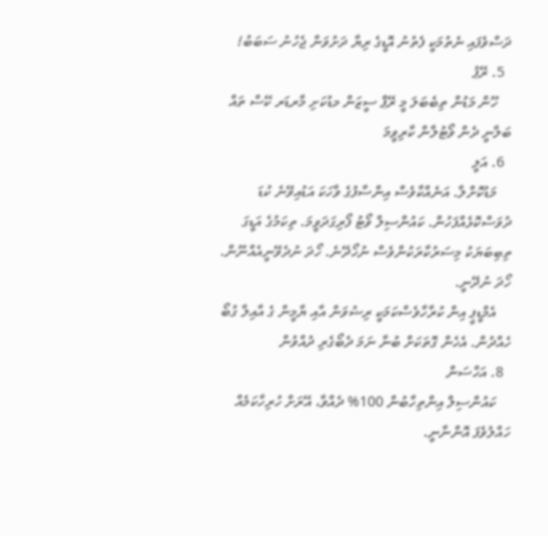ދަސްވެފައި ނެތުމަކީ ފެތުނު އޮޑީގެ ރިޔާ ދަށުވަން ޖެހުނު ސަބަބު!
  5. ރޭޕު
    ހޫން މަޑުން ތިބެބަލަ މީ ރޭޕް ސީޒަން މޑުކަށި މާރޑަރ ކޭސް ތައް ބަލާނީ ދެން ވޯޓުލާން ކާރިވީމަ
  6. އަލީ
    މަޑުކޮށްލާ. އަނެއްކާވެސް އިންސާފުގެ ވާހަކަ އަޑުއިވޭނެ ކުޑަ ދުވަސްކޮޅެއްފަހުން. ކައުންސިލް ވޯޓު ފޯރިގަދަވީމަ. ތިކަމުގެ އަޑީގަ ތިބިބަޔަކު މިސަރުކާރަކުންވެސް ނުހޯދޭނެ. ހޯދަ ނުދެވޭނީއެއްނޫން. ހޯދަ ނުދޭނީ.
    އެމްޑީޕީ އިން ކުރާހާވެސްކަމަކީ ރިޟުވަން އާއި ޔާމީން ގެ އާއިލާ ގުބޯ ހެއްދުން. އެހެން ގޮތަކަށް ބުނާ ނަމަ ދެބޯގެރި ދުއްވުން
  8. އަހްސަން
    ކައުންސިލް އިންތިހާބުން 100% ދެއްވާ، އޭރަށް ހުރިހާކަމެއް ހައްލުވެފަ އޮންނާނީ.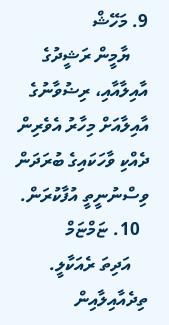9. މަހޭޝް
    ޔާމީން ރަޝީދުގެ އާއިލާއާއި، ރިޟުވާނުގެ އާއިލާއަށް މިހާރު އެވެރިން ދެއްކި ވާހަކައިގެ ބުރަދަން ވިސްނުނީތީ އުފާކުރަން.
  10. ޏަމްޏަމް
    އަދިތަ ރެއަކާލީ. ތިދެއާއިލާއިން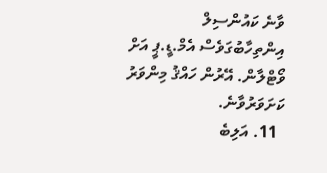ވާނެ ކައުންސިލް އިންތިހާބުގަވެސް އެމް.ޑީ.ޕީ އަށް ވޯޓްލާން. އޭރުން ހައްޤު މިންވަރު ކަށަވަރުވާނެ.
  11. އަލިބެ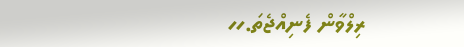ރިލްވާން ފެނިއްޖެތަ.ހހ